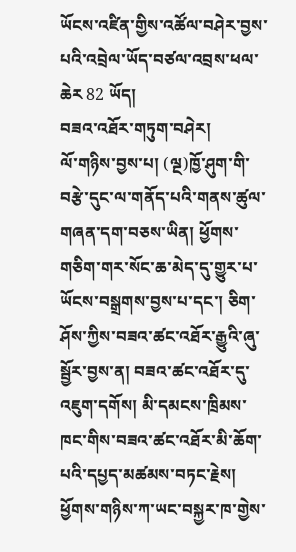ཡོངས་འཛིན་གྱིས་འཚོལ་བཤེར་བྱས་པའི་འབྲེལ་ཡོད་བཙལ་འབྲས་ཕལ་ཆེར 82 ཡོད།
བཟའ་འཐོར་གཏུག་བཤེར།
ལོ་གཉིས་བྱས་པ། (ལྔ)ཁྱོ་ཤུག་གི་བརྩེ་དུང་ལ་གནོད་པའི་གནས་ཚུལ་གཞན་དག་བཅས་ཡིན། ཕྱོགས་གཅིག་གར་སོང་ཆ་མེད་དུ་གྱུར་པ་ཡོངས་བསྒྲགས་བྱས་པ་དང་། ཅིག་ཤོས་ཀྱིས་བཟའ་ཚང་འཐོར་རྒྱུའི་ཞུ་སྦྱོར་བྱས་ན། བཟའ་ཚང་འཐོར་དུ་འཇུག་དགོས། མི་དམངས་ཁྲིམས་ཁང་གིས་བཟའ་ཚང་འཐོར་མི་ཆོག་པའི་དཔྱད་མཚམས་བཏང་རྗེས། ཕྱོགས་གཉིས་ཀ་ཡང་བསྐྱར་ཁ་གྱེས་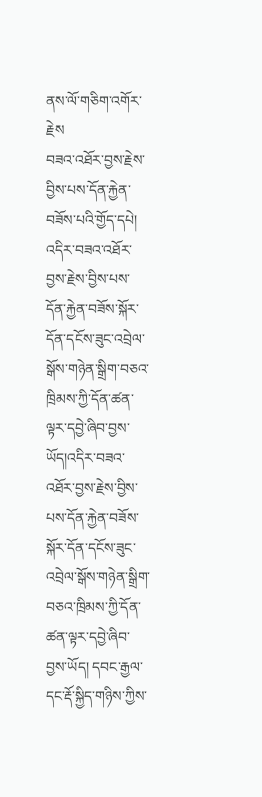ནས་ལོ་གཅིག་འགོར་རྗེས
བཟའ་འཐོར་བྱས་རྗེས་བྱིས་པས་དོན་རྐྱེན་བཟོས་པའི་གྱོད་དཔེ།
འདིར་བཟའ་འཐོར་བྱས་རྗེས་བྱིས་པས་དོན་རྐྱེན་བཟོས་སྐོར་དོན་དངོས་ཟུང་འབྲེལ་སྒོས་གཉེན་སྒྲིག་བཅའ་ཁྲིམས་ཀྱི་དོན་ཚན་ལྟར་དབྱེ་ཞིབ་བྱས་ཡོད།འདིར་བཟའ་འཐོར་བྱས་རྗེས་བྱིས་པས་དོན་རྐྱེན་བཟོས་སྐོར་དོན་དངོས་ཟུང་འབྲེལ་སྒོས་གཉེན་སྒྲིག་བཅའ་ཁྲིམས་ཀྱི་དོན་ཚན་ལྟར་དབྱེ་ཞིབ་བྱས་ཡོད། དབང་རྒྱལ་དང་རྡོ་སྐྱིད་གཉིས་ཀྱིས་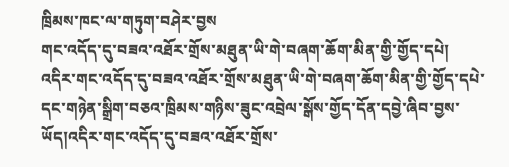ཁྲིམས་ཁང་ལ་གཏུག་བཤེར་བྱས
གང་འདོད་དུ་བཟའ་འཐོར་གྲོས་མཐུན་ཡི་གེ་བཞག་ཆོག་མིན་གྱི་གྱོད་དཔེ།
འདིར་གང་འདོད་དུ་བཟའ་འཐོར་གྲོས་མཐུན་ཡི་གེ་བཞག་ཆོག་མིན་གྱི་གྱོད་དཔེ་དང་གཉེན་སྒྲིག་བཅའ་ཁྲིམས་གཉིས་ཟུང་འབྲེལ་སྒོས་གྱོད་དོན་དབྱེ་ཞིབ་བྱས་ཡོད།འདིར་གང་འདོད་དུ་བཟའ་འཐོར་གྲོས་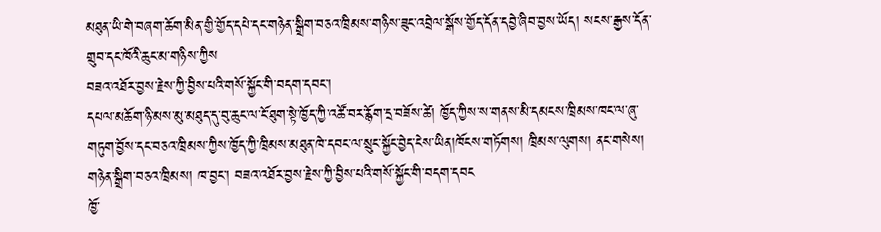མཐུན་ཡི་གེ་བཞག་ཆོག་མིན་གྱི་གྱོད་དཔེ་དང་གཉེན་སྒྲིག་བཅའ་ཁྲིམས་གཉིས་ཟུང་འབྲེལ་སྒོས་གྱོད་དོན་དབྱེ་ཞིབ་བྱས་ཡོད། སངས་རྒྱས་དོན་གྲུབ་དང་ཁོའི་ཆུང་མ་གཉིས་ཀྱིས
བཟའ་འཐོར་བྱས་རྗེས་ཀྱི་བྱིས་པའི་གསོ་སྐྱོང་གི་བདག་དབང་།
དཔལ་མཆོག་ཉི་མས་མུ་མཐུད་དུ་བུ་ཆུང་ལ་ངོ་ཐུག་སྟེ་ཁྱོད་ཀྱི་འཚོ་བར་རྙོག་དྲ་བཟོས་ཚེ། ཁྱོད་ཀྱིས་ས་གནས་མི་དམངས་ཁྲིམས་ཁང་ལ་ཞུ་གཏུག་བྱོས་དང་བཅའ་ཁྲིམས་ཀྱིས་ཁྱོད་ཀྱི་ཁྲིམས་མཐུན་ཁེ་དབང་ལ་སྲུང་སྐྱོང་བྱེད་ངེས་ཡིན།ཁོངས་གཏོགས། ཁྲིམས་ལུགས། ནང་གསེས། གཉེན་སྒྲིག་བཅའ་ཁྲིམས། ཁ་བྱང་། བཟའ་འཐོར་བྱས་རྗེས་ཀྱི་བྱིས་པའི་གསོ་སྐྱོང་གི་བདག་དབང
ཁྱོ་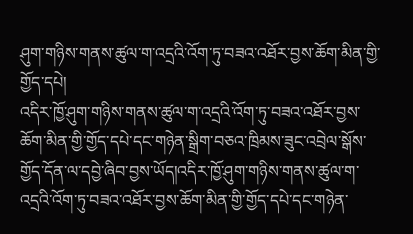ཤུག་གཉིས་གནས་ཚུལ་ག་འདྲའི་འོག་ཏུ་བཟའ་འཐོར་བྱས་ཆོག་མིན་གྱི་གྱོད་དཔེ།
འདིར་ཁྱོ་ཤུག་གཉིས་གནས་ཚུལ་ག་འདྲའི་འོག་ཏུ་བཟའ་འཐོར་བྱས་ཆོག་མིན་གྱི་གྱོད་དཔེ་དང་གཉེན་སྒྲིག་བཅའ་ཁྲིམས་ཟུང་འབྲེལ་སྒོས་གྱོད་དོན་ལ་དབྱེ་ཞིབ་བྱས་ཡོད།འདིར་ཁྱོ་ཤུག་གཉིས་གནས་ཚུལ་ག་འདྲའི་འོག་ཏུ་བཟའ་འཐོར་བྱས་ཆོག་མིན་གྱི་གྱོད་དཔེ་དང་གཉེན་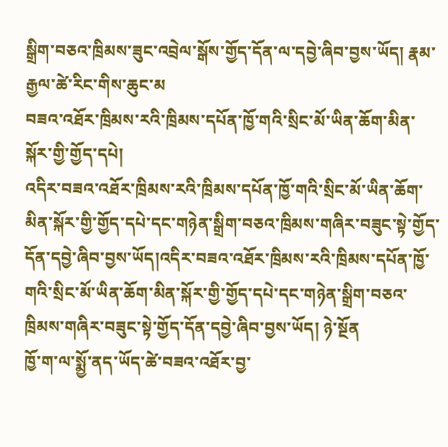སྒྲིག་བཅའ་ཁྲིམས་ཟུང་འབྲེལ་སྒོས་གྱོད་དོན་ལ་དབྱེ་ཞིབ་བྱས་ཡོད། རྣམ་རྒྱལ་ཚེ་རིང་གིས་ཆུང་མ
བཟའ་འཐོར་ཁྲིམས་རའི་ཁྲིམས་དཔོན་ཁྱོ་གའི་སྲིང་མོ་ཡིན་ཆོག་མིན་སྐོར་གྱི་གྱོད་དཔེ།
འདིར་བཟའ་འཐོར་ཁྲིམས་རའི་ཁྲིམས་དཔོན་ཁྱོ་གའི་སྲིང་མོ་ཡིན་ཆོག་མིན་སྐོར་གྱི་གྱོད་དཔེ་དང་གཉེན་སྒྲིག་བཅའ་ཁྲིམས་གཞིར་བཟུང་སྟེ་གྱོད་དོན་དབྱེ་ཞིབ་བྱས་ཡོད།འདིར་བཟའ་འཐོར་ཁྲིམས་རའི་ཁྲིམས་དཔོན་ཁྱོ་གའི་སྲིང་མོ་ཡིན་ཆོག་མིན་སྐོར་གྱི་གྱོད་དཔེ་དང་གཉེན་སྒྲིག་བཅའ་ཁྲིམས་གཞིར་བཟུང་སྟེ་གྱོད་དོན་དབྱེ་ཞིབ་བྱས་ཡོད། ཉེ་སྔོན
ཁྱོ་ག་ལ་སྨྱོ་ནད་ཡོད་ཚེ་བཟའ་འཐོར་བྱ་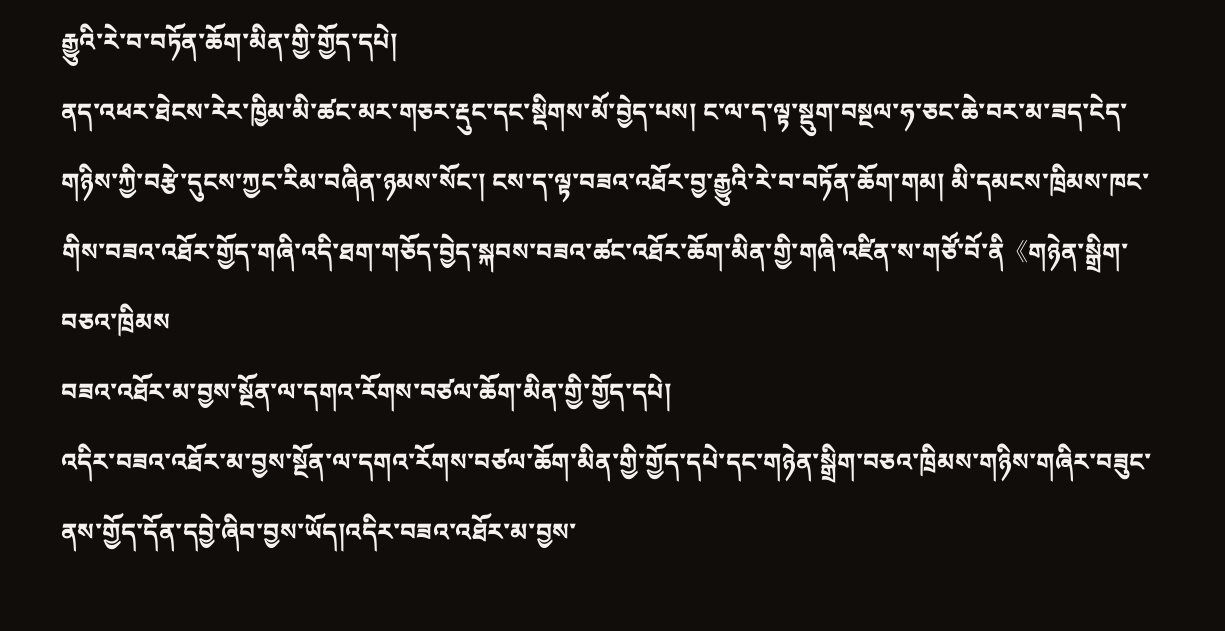རྒྱུའི་རེ་བ་བཏོན་ཆོག་མིན་གྱི་གྱོད་དཔེ།
ནད་འཕར་ཐེངས་རེར་ཁྱིམ་མི་ཚང་མར་གཅར་རྡུང་དང་སྡིགས་མོ་བྱེད་པས། ང་ལ་ད་ལྟ་སྡུག་བསྔལ་ཧ་ཅང་ཆེ་བར་མ་ཟད་ངེད་གཉིས་ཀྱི་བརྩེ་དུངས་ཀྱང་རིམ་བཞིན་ཉམས་སོང་། ངས་ད་ལྟ་བཟའ་འཐོར་བྱ་རྒྱུའི་རེ་བ་བཏོན་ཆོག་གམ། མི་དམངས་ཁྲིམས་ཁང་གིས་བཟའ་འཐོར་གྱོད་གཞི་འདི་ཐག་གཅོད་བྱེད་སྐབས་བཟའ་ཚང་འཐོར་ཆོག་མིན་གྱི་གཞི་འཛིན་ས་གཙོ་བོ་ནི《གཉེན་སྒྲིག་བཅའ་ཁྲིམས
བཟའ་འཐོར་མ་བྱས་སྔོན་ལ་དགའ་རོགས་བཙལ་ཆོག་མིན་གྱི་གྱོད་དཔེ།
འདིར་བཟའ་འཐོར་མ་བྱས་སྔོན་ལ་དགའ་རོགས་བཙལ་ཆོག་མིན་གྱི་གྱོད་དཔེ་དང་གཉེན་སྒྲིག་བཅའ་ཁྲིམས་གཉིས་གཞིར་བཟུང་ནས་གྱོད་དོན་དབྱེ་ཞིབ་བྱས་ཡོད།འདིར་བཟའ་འཐོར་མ་བྱས་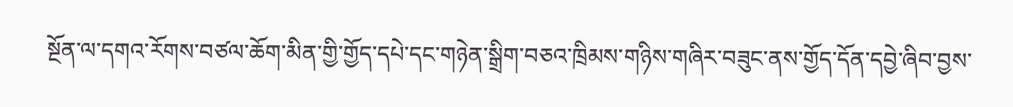སྔོན་ལ་དགའ་རོགས་བཙལ་ཆོག་མིན་གྱི་གྱོད་དཔེ་དང་གཉེན་སྒྲིག་བཅའ་ཁྲིམས་གཉིས་གཞིར་བཟུང་ནས་གྱོད་དོན་དབྱེ་ཞིབ་བྱས་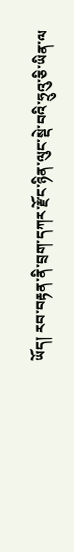ཡོད། རབ་བརྟན་ནི་བྲག་དཀར་རྫོང་ཉིན་ལུང་སྡེ་བའི་ཧྲུའུ་ཅི་ཡིན་ལ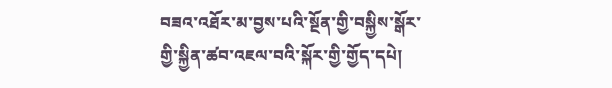བཟའ་འཐོར་མ་བྱས་པའི་སྔོན་གྱི་བསྐྱིས་སྒོར་གྱི་སྐྱིན་ཚབ་འཇལ་བའི་སྐོར་གྱི་གྱོད་དཔེ།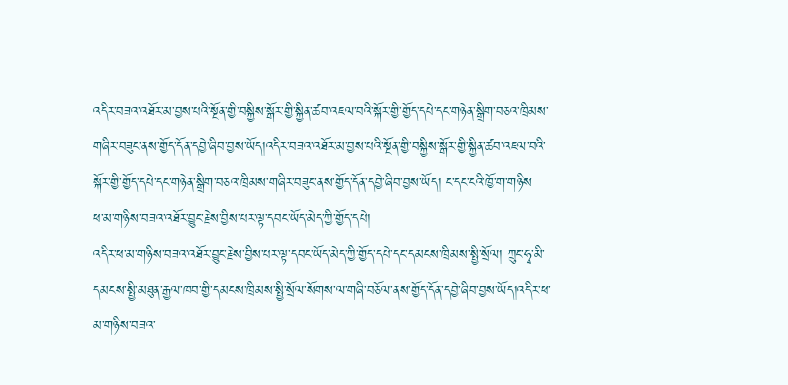འདིར་བཟའ་འཐོར་མ་བྱས་པའི་སྔོན་གྱི་བསྐྱིས་སྒོར་གྱི་སྐྱིན་ཚབ་འཇལ་བའི་སྐོར་གྱི་གྱོད་དཔེ་དང་གཉེན་སྒྲིག་བཅའ་ཁྲིམས་གཞིར་བཟུང་ནས་གྱོད་དོན་དབྱེ་ཞིབ་བྱས་ཡོད།འདིར་བཟའ་འཐོར་མ་བྱས་པའི་སྔོན་གྱི་བསྐྱིས་སྒོར་གྱི་སྐྱིན་ཚབ་འཇལ་བའི་སྐོར་གྱི་གྱོད་དཔེ་དང་གཉེན་སྒྲིག་བཅའ་ཁྲིམས་གཞིར་བཟུང་ནས་གྱོད་དོན་དབྱེ་ཞིབ་བྱས་ཡོད། ང་དང་ངའི་ཁྱོ་ག་གཉིས
ཕ་མ་གཉིས་བཟའ་འཐོར་བྱུང་རྗེས་བྱིས་པར་ལྟ་དབང་ཡོད་མེད་ཀྱི་གྱོད་དཔེ།
འདིར་ཕ་མ་གཉིས་བཟའ་འཐོར་བྱུང་རྗེས་བྱིས་པར་ལྟ་དབང་ཡོད་མེད་ཀྱི་གྱོད་དཔེ་དང་དམངས་ཁྲིམས་སྤྱི་སྲོལ། ཀྲུང་ཧྭ་མི་དམངས་སྤྱི་མཐུན་རྒྱལ་ཁབ་གྱི་དམངས་ཁྲིམས་སྤྱི་སྲོལ་སོགས་ལ་གཞི་བཅོལ་ནས་གྱོད་དོན་དབྱེ་ཞིབ་བྱས་ཡོད།འདིར་ཕ་མ་གཉིས་བཟའ་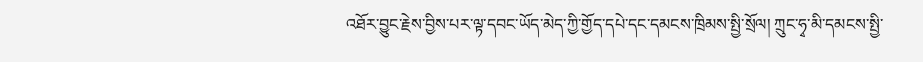འཐོར་བྱུང་རྗེས་བྱིས་པར་ལྟ་དབང་ཡོད་མེད་ཀྱི་གྱོད་དཔེ་དང་དམངས་ཁྲིམས་སྤྱི་སྲོལ། ཀྲུང་ཧྭ་མི་དམངས་སྤྱི་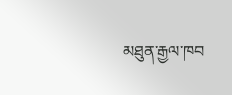མཐུན་རྒྱལ་ཁབ